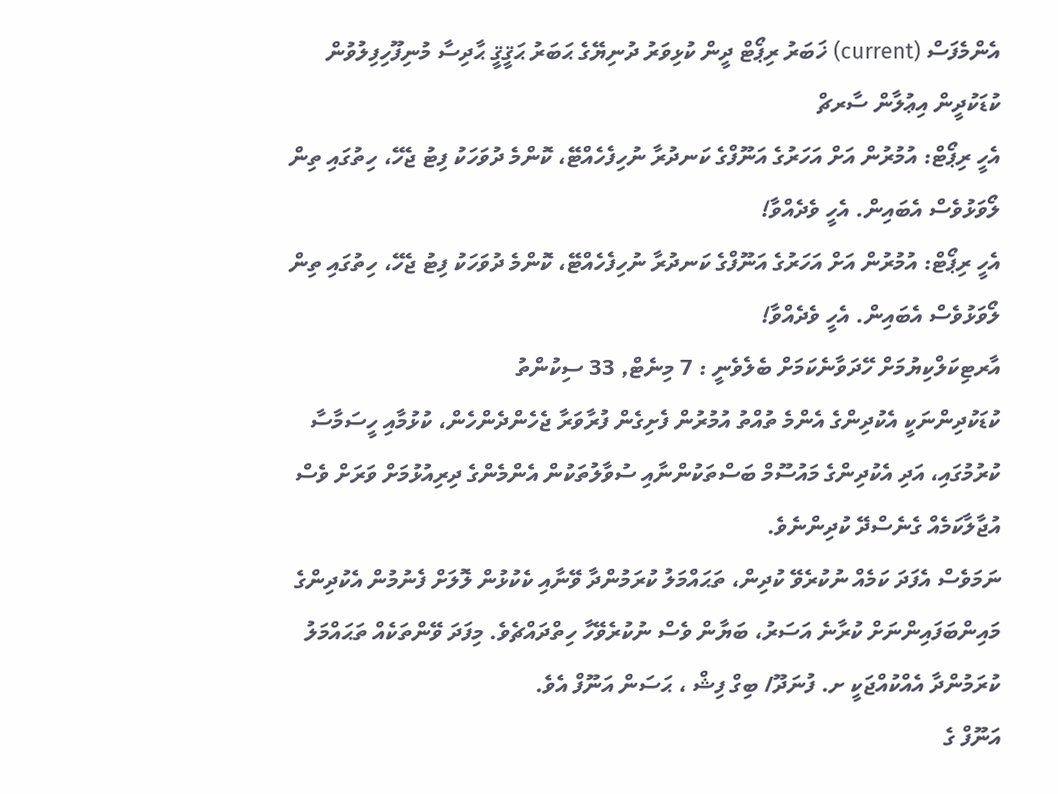އެންމެފަސް (current) ޚަބަރު ރިޕޯޓް ދީން ކުޅިވަރު ދުނިޔޭގެ ޙަބަރު ޙަޤީޤީ ޙާދިސާ މުނިފޫހިފިލުވުން ކުޑަކުދީން އިޢުލާން ސާރޗް
އެހީ ރިޕޯޓް: އުމުރުން އަށް އަހަރުގެ އަނޫފްގެ ކަނދުރާ ނުހިފެހެއްޓޭ، ކޮންމެ ދުވަހަކު ފިޓު ޖެހޭ، ހިތުގައި ތިން ލޯވަޅުވެސް އެބައިން. އެހީ ވެދެއްވާ!
އެހީ ރިޕޯޓް: އުމުރުން އަށް އަހަރުގެ އަނޫފްގެ ކަނދުރާ ނުހިފެހެއްޓޭ، ކޮންމެ ދުވަހަކު ފިޓު ޖެހޭ، ހިތުގައި ތިން ލޯވަޅުވެސް އެބައިން. އެހީ ވެދެއްވާ!
އާރޓިކަލްކިޔުމަށް ހޭދަވާނެކަމަށް ބެލެވެނީ : 7 މިނެޓް, 33 ސިކުންތު
ކުޑަކުދިންނަކީ އެކުދިންގެ އެންމެ ތުއްތު އުމުރުން ފެށިގެން ފުރާވަރާ ޖެހެންދެންހެން، ކުޅުމާއި ހީސަމާސާ ކުރުމުގައި، އަދި އެކުދިންގެ މައުސޫމް ބަސްތަކުންނާއި ސުވާލުތަކުން އެންމެންގެ ދިރިއުޅުމަށް ވަރަށް ވެސް އުޖާލާކަމެއް ގެނެސްދޭ ކުދިންނެވެ.
ނަމަވެސް އެފަދަ ކަމެއް ނުކުރެވޭ ކުދިން، ތަޙައްމަލު ކުރަމުންދާ ވޭނާއި ކެކުޅުން ލޮލަށް ފެނުމުން އެކުދިންގެ މައިންބަފައިންނަށް ކުރާނެ އަސަރު، ބަޔާން ވެސް ނުކުރެވޭހާ ހިތްދައްޗެވެ. މިފަދަ ވޭންތަކެއް ތަޙައްމަލު ކުރަމުންދާ އެއްކުއްޖަކީ ށ. ފުނަދޫ/ ބިގް ފިޝް ، ޙަސަން އަނޫފް އެވެ.
އަނޫފް ގެ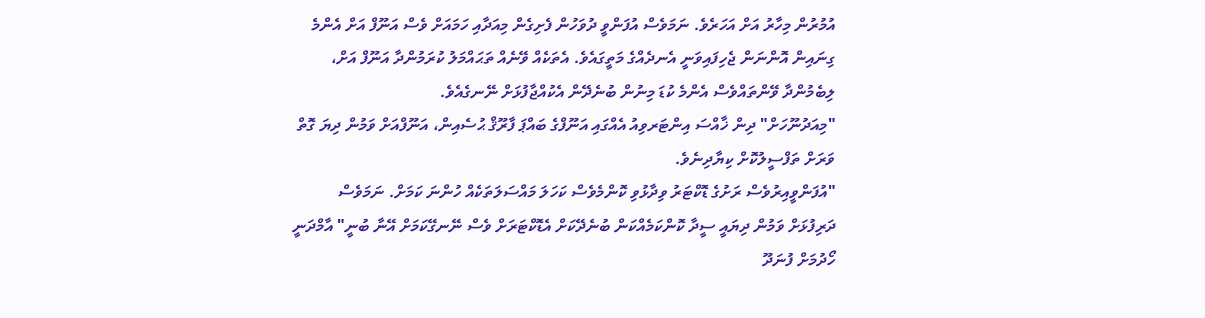އުމުރުން މިހާރު އަށް އަހަރެވެ. ނަމަވެސް އުފަންވީ ދުވަހުން ފެށިގެން މިއަދާއި ހަމައަށް ވެސް އަނޫފް އަށް އެންމެ ގިނައިން އޮންނަން ޖެހިފައިވަނީ އެނދެއްގެ މަތީގައެވެ. އެތަކެއް ވޭނެއް ތަޙައްމަލު ކުރަމުންދާ އަނޫފް އަށް، ލިބެމުންދާ ވޭންތައްވެސް އެންމެ ކުޑަ މިނުން ބުނެދޭން އެކުއްޖާފުޅަށް ނޭނގެއެވެ.
"މިއަދުނޫހަށް" ދިން ޚާއްސަ އިންޓަރވިއު އެއްގައި އަނޫފްގެ ބައްޕަ ފާރޫޤް ޙުސެއިން، އަނޫފްއަށް ވަމުން ދިޔަ ގޮތް ވަރަށް ތަފްސީލުކޮށް ކިޔާދިނެވެ.
"އުފަންވީއިރުވެސް ރަށުގެ ޑޮކްޓަރު ވިދާޅުވި ކޮންމެވެސް ކަހަލަ މައްސަލަތަކެއް ހުންނަ ކަމަށް. ނަމަވެސް ދަރިފުޅަށް ވަމުން ދިޔައީ ސީދާ ކޮންކަމެއްކަން ބުނެދޭކަށް އެޑޮކްޓަރަށް ވެސް ނޭނގޭކަމަށް އޭނާ ބުނީ" އާމްދަނީ ހޯދުމަށް ފުނަދޫ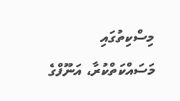މިސްކިތުގައި މަސައްކަތްކުރާ، އަނޫފްގެ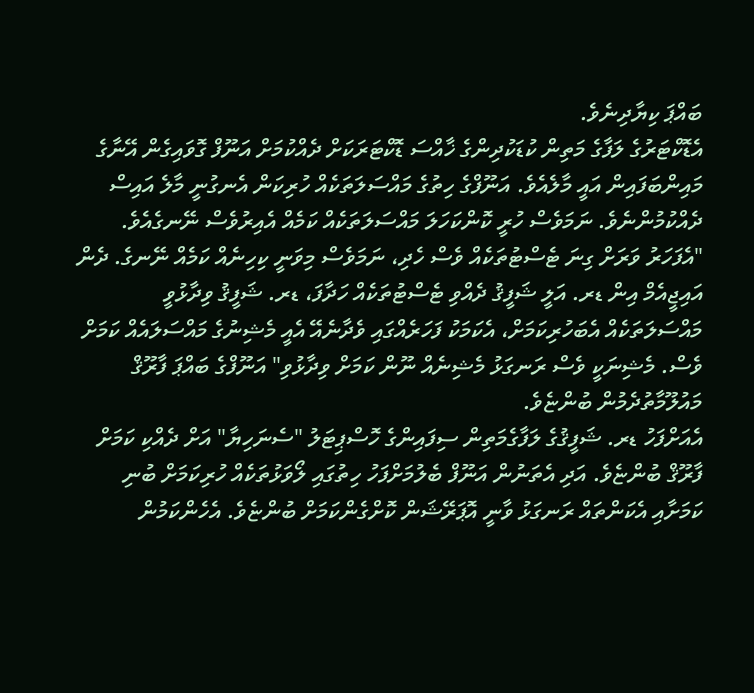ބައްޕަ ކިޔާދިނެވެ.
އެޑޮކްޓަރުގެ ލަފާގެ މަތިން ކުޑަކުދިންގެ ޚާއްސަ ޑޮކްޓަރަކަށް ދެއްކުމަށް އަނޫފް ގޮވައިގެން އޭނާގެ މައިންބަފައިން އައީ މާލެއެވެ. އަނޫފްގެ ހިތުގެ މައްސަލަތަކެއް ހުރިކަން އެނގުނީ މާލެ އައިސް ދެއްކުމުންނެވެ. ނަމަވެސް ހުރީ ކޮންކަހަލަ މައްސަލަތަކެއް ކަމެއް އެއިރުވެސް ނޭނގެއެވެ.
"އެފަހަރު ވަރަށް ގިނަ ޓެސްޓުތަކެއް ވެސް ހެދި، ނަމަވެސް މިވަނީ ކިހިނެއް ކަމެއް ނޭނގެ. ދެން އައިޖީއެމް އިން ޑރ. އަލީ ޝަފީޤު ދެއްވި ޓެސްޓުތަކެއް ހަދާފަ، ޑރ. ޝަފީޤު ވިދާޅުވީ މައްސަލަތަކެއް އެބަހުރިކަމަށް، އެކަމަކު ފަހަރެއްގައި ވެދާނެއޭ އެއީ މެޝިނުގެ މައްސަލައެއް ކަމަށް ވެސް. މެޝިނަކީ ވެސް ރަނގަޅު މެޝިނެއް ނޫން ކަމަށް ވިދާޅުވި" އަނޫފްގެ ބައްޕަ ފާރޫޤް މައުލޫމާތުދެމުން ބުންޏެވެ.
އެއަށްފަހު ޑރ. ޝަފީޤުގެ ލަފާގެމަތިން ސިފައިންގެ ހޮސްޕިޓަލު "ސެނަހިޔާ" އަށް ދެއްކި ކަމަށް ފާރޫޤް ބުންޏެވެ. އަދި އެތަނުން އަނޫފް ބެލުމަށްފަހު ހިތުގައި ލޯވަޅުތަކެއް ހުރިކަމަށް ބުނި ކަމަށާއި އެކަންތައް ރަނގަޅު ވާނީ އޮޕަރޭޝަން ކޮށްގެންކަމަށް ބުންޏެވެ. އެހެންކަމުން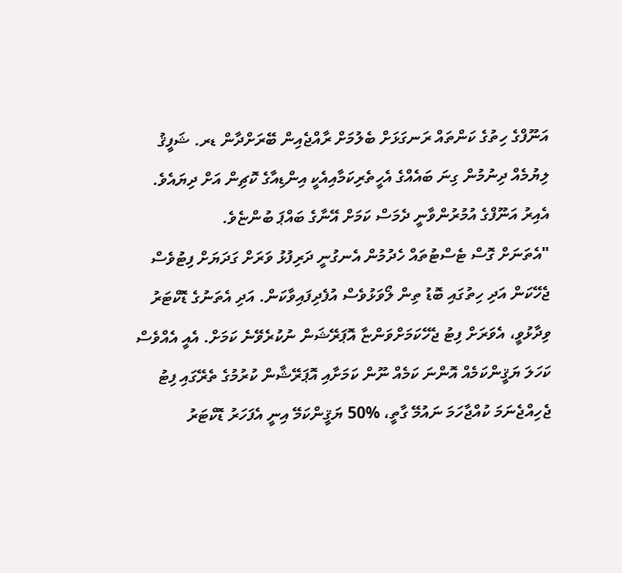އަނޫފްގެ ހިތުގެ ކަންތައް ރަނގަޅަށް ބެލުމަށް ރާއްޖެއިން ބޭރަށްދާން ޑރ. ޝަފީޤު ލިޔުމެއް ދިނުމުން ގިނަ ބައެއްގެ އެހީތެރިކަމާއިއެކީ އިންޑިއާގެ ކޮޗިން އަށް ދިޔައެވެ. އެއިރު އަނޫފްގެ އުމުރުންވާނީ ދެމަސް ކަމަށް އޭނާގެ ބައްޕަ ބުންޏެވެ.
"އެތަނަށް ގޮސް ޓެސްޓުތައް ހެދުމުން އެނގުނީ ދަރިފުޅު ވަރަށް ގަދަޔަށް ފިޓުވެސް ޖެހޭކަން އަދި ހިތުގައި ބޮޑު ތިން ލޯވަޅުވެސް އުފެދިފައިވާކަން. އަދި އެތަނުގެ ޑޮކްޓަރު ވިދާޅުވީ، އެވަރަށް ފިޓު ޖެހޭކަމަށްވަންޏާ އޮޕަރޭޝަން ނުކުރެވޭނެ ކަމަށް. އެއީ އެއްވެސް ކަހަލަ ޔަޤީންކަމެއް އޮންނަ ކަމެއް ނޫން ކަމަށާއި އޮޕަރޭޝާން ކުރުމުގެ ތެރޭގައި ފިޓު ޖެހިއްޖެނަމަ ކުއްޖާހަމަ ނައުމޭ ގާތީ، %50 ޔަޤީންކަމޭ އިނީ އެފަހަރު ޑޮކްޓަރު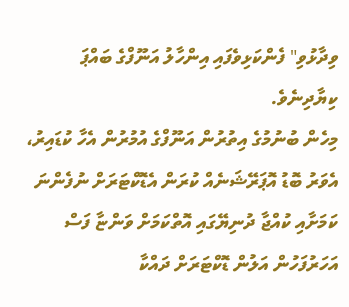ވިދާޅުވި" ފެންކަޅިވެފައި އިންހާލު އަނޫފްގެ ބައްޕަ ކިޔާދިނެވެ.
މިހެން ބުނުމުގެ އިތުރުން އަނޫފްގެ އުމުރުން އެހާ ކުޑައިރު، އެވަރު ބޮޑު އޮޕަރޭޝަނެއް ކުރަން އެޑޮކްޓަރަށް ނުފެންނަ ކަމަށާއި ކުއްޖާ ދުނިޔޭގައި އޮތްކަމަށް ވަންޏާ ފަސް އަހަރުފަހުން އަލުން ޑޮކްޓަރަށް ދައްކާ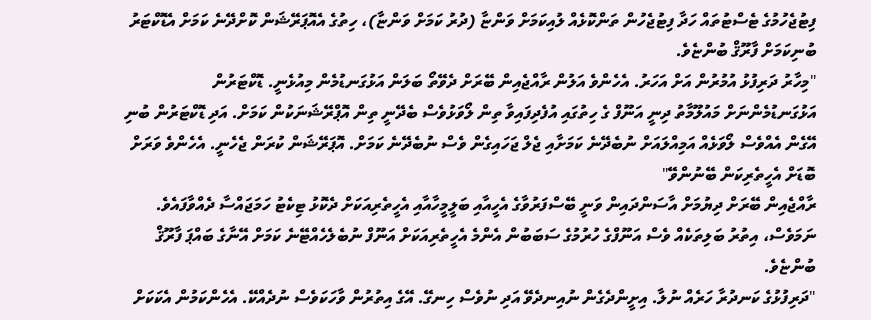ފިޓުޖެހުމުގެ ޓެސްޓުތައް ހަދާ ފިޓުޖެހުން ތަންކޮޅެއް ލުއިކަމަށް ވަންޏާ (ދުރު ކަމަށް ވަންޏާ)، ހިތުގެ އެއޮޕަރޭޝަން ކޮށްދޭނެ ކަމަށް އެޑޮކްޓަރު ބުނިކަމަށް ފާރޫޤް ބުންޏެވެ.
"މިހާރު ދަރިފުޅު އުމުރުން އަށް އަހަރު. އެހެންވެ އަލުން ރާއްޖެއިން ބޭރަށް ދެވޭތޯ ބަލަން އަޅުގަނޑުމެން މިއުޅެނީ. ޑޮކްޓަރުން އަޅުގަނޑުމެންނަށް މައުލޫމާތު ދިނީ އަނޫފް ގެ ހިތުގައި އުފެދިފައިވާ ތިން ލޯވަޅުވެސް ބެދޭނީ ތިން އޮޕްރޭޝަނަކުން ކަމަށް. އަދި ޑޮކްޓަރުން ބުނި އޭގެން އެއްވެސް ލޯވަޅެއް އަމިއްލައަށް ނުބެދޭނެ ކަމަށާއި ޖެލް ޖަހައިގެން ވެސް ނުބެދޭނެ ކަމަށް. އޮޕަރޭޝަން ކުރަން ޖެހެނީ. އެހެންވެ ވަރަށް ބޮޑަށް އެހީތެރިކަން ބޭނުންވޭ"
ރާއްޖެއިން ބޭރަށް ދިޔުމަށް އާސަންދައިން ވަނީ ބޭސްފަރުވާގެ އެހީއާއި ބަލީމީހާއާއި އެހީތެރިއަކަށް ދެކޮޅު ޓިކެޓު ހަމަޖައްސާ ދެއްވާފައެވެ. ނަމަވެސް، އިތުރު ބަލިތަކެއް ވެސް އަނޫފްގެ ހުރުމުގެ ސަބަބުން އެންމެ އެހީތެރިއަކަށް އަނޫފް ނުބެލެހެއްޓޭނެ ކަމަށް އޭނާގެ ބައްޕަ ފާރޫޤް ބުންޏެވެ.
"ދަރިފުޅުގެ ކަނދުރާ ހަރެއް ނުލާ. އިށީންދެގެން ނުއިނދެވޭ އަދި ނުވެސް ހިނގޭ. އޭގެ އިތުރުން ވާހަކަވެސް ނުދެއްކޭ. އެހެންކަމުން އެކަކަށް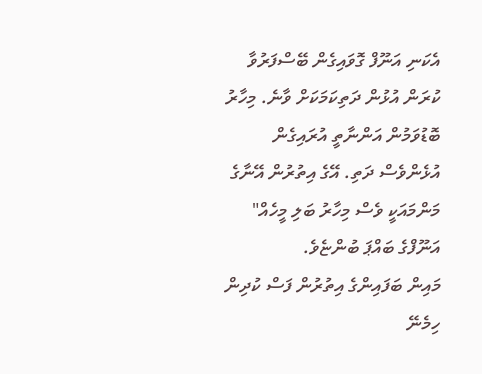އެކަނި އަނޫފް ގޮވައިގެން ބޭސްފަރުވާ ކުރަން އުޅުން ދަތިކަމަކަށް ވާނެ. މިހާރު ބޮޑުވަމުން އަންނާތީ އުރައިގެން އުޅެންވެސް ދަތި. އޭގެ އިތުރުން އޭނާގެ މަންމައަކީ ވެސް މިހާރު ބަލި މީހެއް" އަނޫފްގެ ބައްޕަ ބުންޏެވެ.
މައިން ބަފައިންގެ އިތުރުން ފަސް ކުދިން ހިމެނޭ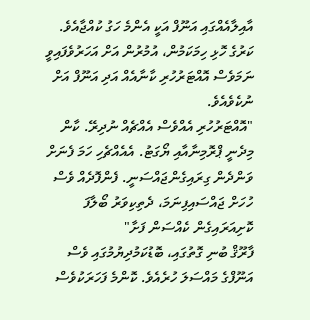އާއިލާއެއްގައި އަނޫފް އަކީ އެންމެ ހަގު ކުއްޖާއެވެ. ކަރުގެ ހޮޅި ހިމަކަމުން، އުމުރުން އަށް އަހަރުވެފައިވީ ނަމަވެސް އޮއްޓަރުހުރި ކާނާއެއް އަދި އަނޫފް އަށް ނުކެވެއެވެ.
"އޮއްޓަރުހުރި އެއްވެސް އެއްޗެއް ނުދިރޭ. ކާން މިދެނީ ޕްރޮމިނާއާއި ޔޯގަޓު. އެއެއްޗެހި ހަމަ ފެނަށް ވަންދެން ގިރައިގެންޖައްސަނީ. ފެންފޮދެއް ވެސް ހުހަށް ޖައްސައިފިނަމަ، ދެތިކިވަރު ބޯލާފަ ކޮށިއަރައިގެން ކެއްސަން ފަށާ"
ފާރޫޤް ބުނި ގޮތުގައި، ބޮޑުކަމުދިޔުމުގައި ވެސް އަނޫފްގެ މައްސަލަ ހުރެއެވެ. ކޮންމެ ފަހަރަކުވެސް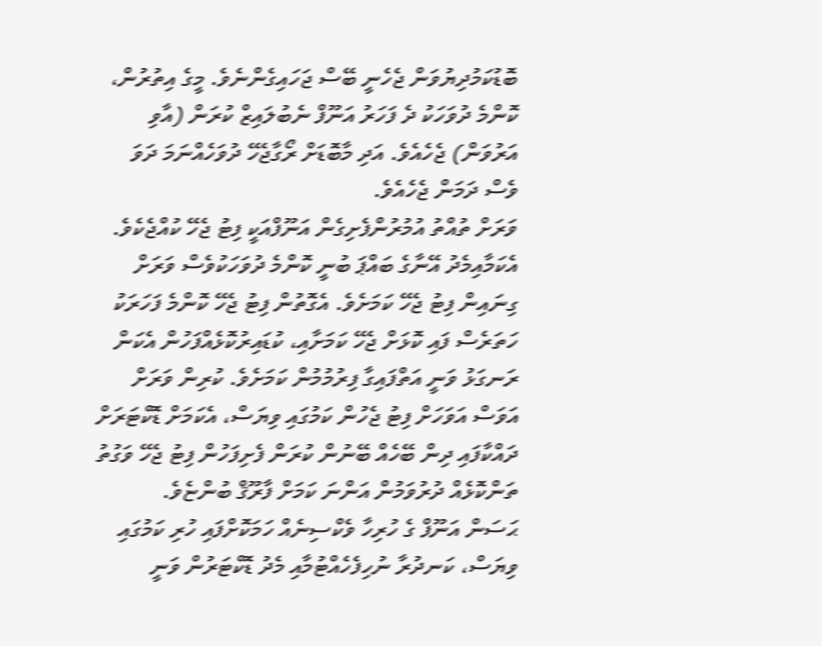ބޮޑުކަމުދިޔުވަން ޖެހެނީ ބޭސް ޖަހައިގެންނެވެ. މީގެ އިތުރުން، ކޮންމެ ދުވަހަކު ދެ ފަހަރު އަނޫފް ނެބުލައިޒް ކުރަން (އާވި އަރުވަން) ޖެހެއެވެ. އަދި މާބޮޑަށް ރޯގާޖެހޭ ދުވަހެއްނަމަ ދަވަ ވެސް ދަމަން ޖެހެއެވެ.
ވަރަށް ތުއްތު އުމުރުންފެށިގެން އަނޫފްއަކީ ފިޓު ޖެހޭ ކުއްޖެކެވެ. އެކަމާއިމެދު އޭނާގެ ބައްޕަ ބުނީ ކޮންމެ ދުވަހަކުވެސް ވަރަށް ގިނައިން ފިޓު ޖެހޭ ކަމަށެވެ. އެގޮތުން ފިޓު ޖެހޭ ކޮންމެ ފަހަރަކު ހަތަރެސް ފައި ކޮޅަށް ޖެހޭ ކަމަށާއި، ކުޑައިރުކޮޅެއްފަހުން އެކަން ރަނގަޅު ވަނީ އަތްފައިގާ ފިރުމުމުން ކަމަށެވެ. ކުރިން ވަރަށް އަވަސް އަވަހަށް ފިޓު ޖެހުން ކަމުގައި ވިޔަސް، އެކަމަށް ޑޮކްޓަރަށް ދައްކާފައި ދިން ބޭހެއް ބޭނުން ކުރަން ފެށިފަހުން ފިޓު ޖެހޭ ވަގުތު ތަންކޮޅެއް ދުރުވަމުން އަންނަ ކަމަށް ފާރޫޤް ބުންޏެވެ.
ޙަސަން އަނޫފް ގެ ހުރިހާ ވެކްސިނެއް ހަމަކޮށްފައި ހުރި ކަމުގައި ވިޔަސް، ކަނދުރާ ނުހިފެހެއްޓުމާއި މެދު ޑޮކްޓަރުން ވަނީ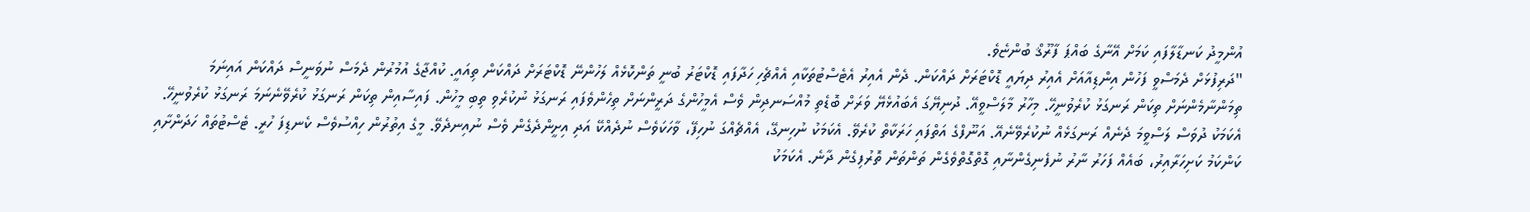އުންމީދު ކަނޑާލާފައި ކަމަށް އޭނާގެ ބައްޕަ ފާރޫޤް ބުންޏެވެ.
"ދަރިފުޅަށް ދެމަސްވީ ފަހުން އިންޑިއާއަށް އެއިރު ދިޔައީ ޑޮކްޓަރަށް ދައްކަން. ދެން އެއިރު އެޓެސްޓުތަކާއި އެއްޗެހި ހަދާފައި ޑޮކްޓަރު ބުނީ ތަންކޮޅެއް ލަހުންނޭ ޑޮކްޓަރަށް ދައްކަން ތިއައީ. ކުއްޖާގެ އުމުރުން ދެމަސް ނުވަނީސް ދައްކަން އައިނަމަ ތިމަންނާމެންނަށް ތިކަން ރަނގަޅު ކުރެވުނީހޭ. މިހާރު މާލަސްވީއޭ. ދުނިޔޭގަ އެބައުޅެޔޭ ވަރަށް ބޮޑެތި މުއްސަނދިން ވެސް އެމީހުންގެ ދަރީންނަށް ތިހެންވެފައި ރަނގަޅު ނުކުރެވި ތިބި މީހުން. ފައިސާއިން ތިކަން ރަނގަޅު ކުރެވޭނެނަމަ ރަނގަޅު ކުރެވުނީހޭ. އެކަމަކު ދުވަސް ލަސްވީމަ ދެނެއް ރަނގަޅެއް ނުކުރެވޭނެއޭ. އަނޫފްގެ އަތްފައި ހަރަކާތް ކުރެވޭ. އެކަމަކު ނުހިނގޭ، އެއްޗެއްގަ ނުހިފޭ، ވާހަކަވެސް ނުދެއްކޭ އަދި އިށީންދެގެން ވެސް ނުއިނދެވޭ. މީގެ އިތުރުން ހިއްސުވެސް ކެނޑިފަ ހުރީ. ޓެސްޓުތައް ހަދަންށާއި ކަންކަމު ކަށިހަރާއިރު، ބައެއް ފަހަރު ނާރު ނުފެނިގެންނާއި ގޮތްގޮތްވެގެން ތަންތަން ތޮރުފިގެން ދާނެ. އެކަމަކު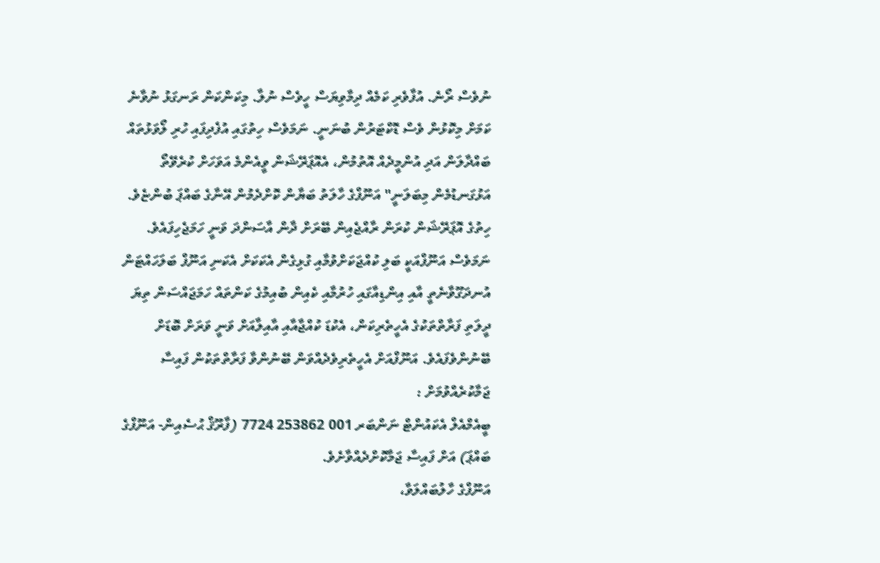ނުވެސް ރޯނެ. އުފާވެރި ކަމެއް ދިމާވިޔަސް ހީވެސް ނުލާ. މިކަންކަން ރަނގަޅު ނުވާނެ ކަމަށް މިކޮޅުން ވެސް ޑޮކްޓަރުން ބުނަނީ. ނަމަވެސް ހިތުގައި އުފެދިފައި ހުރި ލޯވަޅުތައް ބައްދާލަން އަދި އުންމީދެއް އޮތުމުން، އެއޮޕަރޭޝަން ވީއެންމެ އަވަހަށް ކުރެވޭތޯ އަޅުގަނޑުމެން މިބަލަނީ" އަނޫފްގެ ހާލަތު ބަޔާން ކޮށްދެމުން އޭނާގެ ބައްޕަ ބުންޏެވެ.
ހިތުގެ އޮޕަރޭޝަން ކުރަން ރާއްޖެއިން ބޭރަށް ދާން އާސަންދަ ވަނީ ހަމަޖެހިފައެވެ. ނަމަވެސް އަނޫފްއަކީ ބަލި ކުއްޖަކަށްވުމާއި ގުޅިގެން އެކަކަށް އެކަނި އަނޫފް ބަލަހައްޓަން އުނދަގޫވާނެތީ އާއި އިންޑިއާގައި ހުރުމާއި ކެއިން ބުއިމުގެ ކަންތައް ހަމަޖައްސަން ތިޔަ ދީލަތި ފަރާތްތަކުގެ އެހީތެރިކަން، އެކުޑަ ކުއްޖާއާއި އާއިލާއަށް ވަނީ ވަރަށް ބޮޑަށް ބޭނުންވެފައެވެ. އަނޫފްއަށް އެހީތެރިވެދެއްވަން ބޭނުންވާ ފަރާތްތަކުން ފައިސާ ޖަމާކުރެއްވުމަށް :
ބީއެމްއެލް އެކައުންޓް ނަންބަރ 001 253862 7724 (ފާރޫޤް ޙުސެއިން- އަނޫފްގެ ބައްޕަ) އަށް ފައިސާ ޖަމާކޮށްދެއްވާށެވެ.
އަނޫފްގެ ހާލުބައްލަވާ،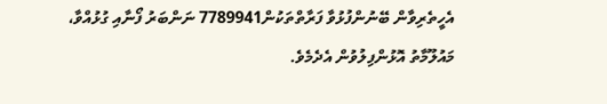އެހީތެރިވާން ބޭނުންފުޅުވާ ފަރާތްތަކުން7789941 ނަންބަރު ފޯނާއި ގުޅުއްވާ، މައުލޫމާތު އޮޅުންފިލުވުން އެދެމެވެ.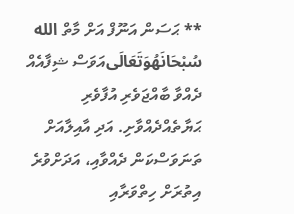** ޙަސަން އަނޫފް އަށް މާތް الله سُبْحَانَهُوَتَعَالَىއަވަސް ޝިފާއެއް ދެއްވާ ބާއްޖަވެރި އުފާވެރި ޙަޔާތެއްދެއްވާށި. އަދި އާއިލާއަށް ތަނަވަސްކަން ދެއްވާއި، އަދަށްވުރެ އިތުރަށް ހިތްވަރާއި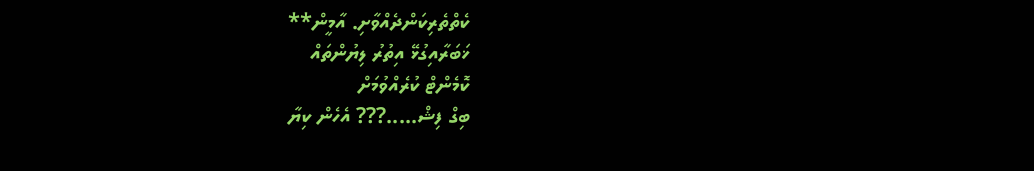ކެތްތެރިކަންދެއްވާށި. އާމީން**
ޚަބަރާއިގުޅޭ އިތުރު ލިޔުންތައް
ކޮމެންޓް ކުރެއްވުމަށް
ބިގް ފިޝް.....??? އެހެން ކިޔާ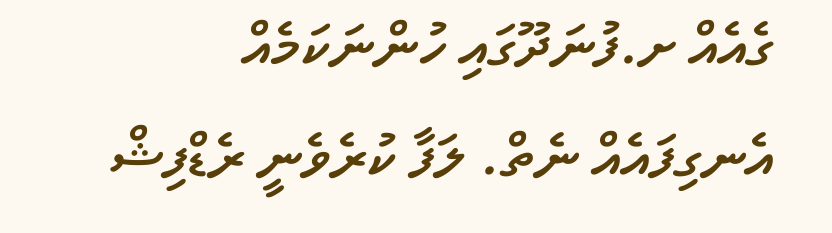ގެއެއް ށ.ފުނަދޫގައި ހުންނަކަމެއް އެނގިފައެއް ނެތް. ލަފާ ކުރެވެނީ ރެޑްފިޝް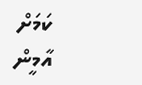ކަމަށް
އާމީން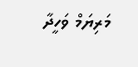މަރިޔަމް ވަހީދާ